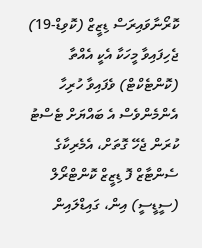ކޮރޯނާވައިރަސް ޑިޒީޒް (ކޮވިޑް-19) ޖެހިފައިވާ މީހަކާ އެކީ އެއްތާ (ކޮންޓެކްޓް) ވެފައިވާ ހުރިހާ އެންމެންވެސް އެ ބައްޔަށް ޓެސްޓު ކުރަން ޖެހޭ ގޮތަށް، އެމެރިކާގެ ސެންޓާޒް ފޮ ޑިޒީޒް ކޮންޓްރޯލް (ސީޑީސީ) އިން، ގައިޑްލައިން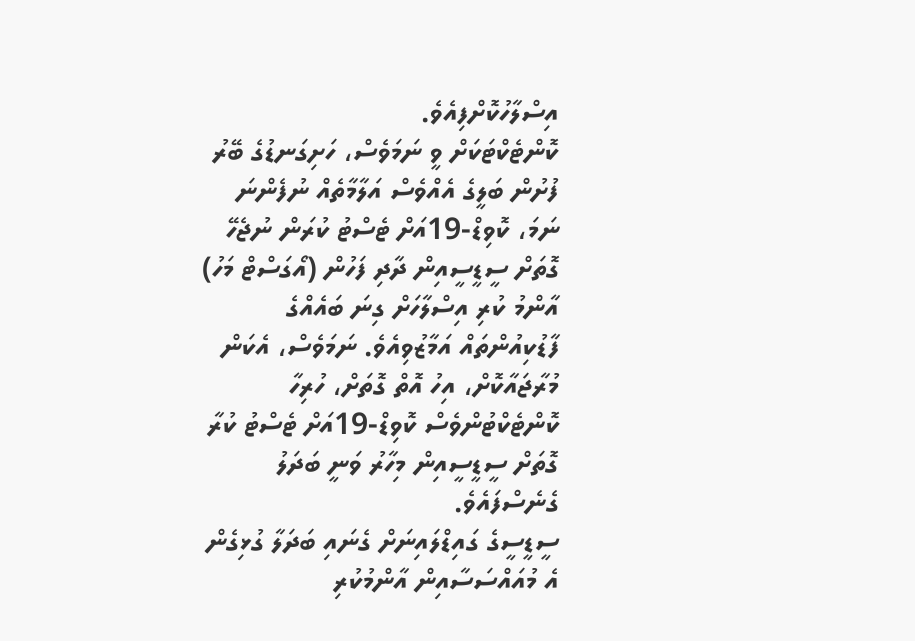އިސްލާހުކޮށްފިއެވެ.
ކޮންޓެކްޓަކަށް ވީ ނަމަވެސް، ހަށިގަނޑުގެ ބޭރު ފުށުން ބަލީގެ އެއްވެސް އަލާމާތެއް ނުފެންނަ ނަމަ، ކޮވިޑް-19އަށް ޓެސްޓު ކުރަން ނުޖެހޭ ގޮތަށް ސީޑީސީއިން ދާދި ފަހުން (އޯގަސްޓް މަހު) އާންމު ކުރި އިސްލާހަށް ގިނަ ބައެއްގެ ފާޑުކިއުންތައް އަމާޒުވިއެވެ. ނަމަވެސް، އެކަން މުރާޖައާކޮށް، އިހު އޮތް ގޮތަށް، ހުރިހާ ކޮންޓެކްޓުންވެސް ކޮވިޑް-19އަށް ޓެސްޓު ކުރާ ގޮތަށް ސީޑީސީއިން މިހާރު ވަނީ ބަދަލު ގެނެސްފައެވެ.
ސީޑީސީގެ ގައިޑްލައިނަށް ގެނައި ބަދަލާ ގުޅިގެން އެ މުއައްސަސާއިން އާންމުކުރި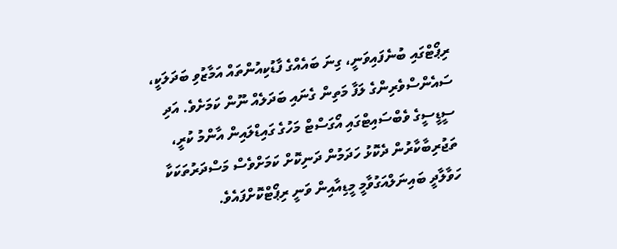ރިޕޯޓްގައި ބުނެފައިވަނީ، ގިނަ ބައެއްގެ ފާޑުކިއުންތައް އަމާޒުވި ބަދަލަކީ، ސައެންސްވެރިންގެ ލަފާ މަތިން ގެނައި ބަދަލެއް ނޫން ކަމަށެވެ. އަދި ސީޑީސީގެ ވެބްސައިޓްގައި އޯގަސްޓް މަހުގެ ގައިޑްލައިން އާންމު ކުރީ، ތަޖުރިބާކާރުން ދެކޮޅު ހަދަމުން ދަނިކޮށް ކަމަށްވެސް މަސްދަރުތަކަކާ ހަވާލާދީ ބައިނަލްއަގުވާމީ މީޑިއާއިން ވަނީ ރިޕޯޓްކޮށްފައެވެ.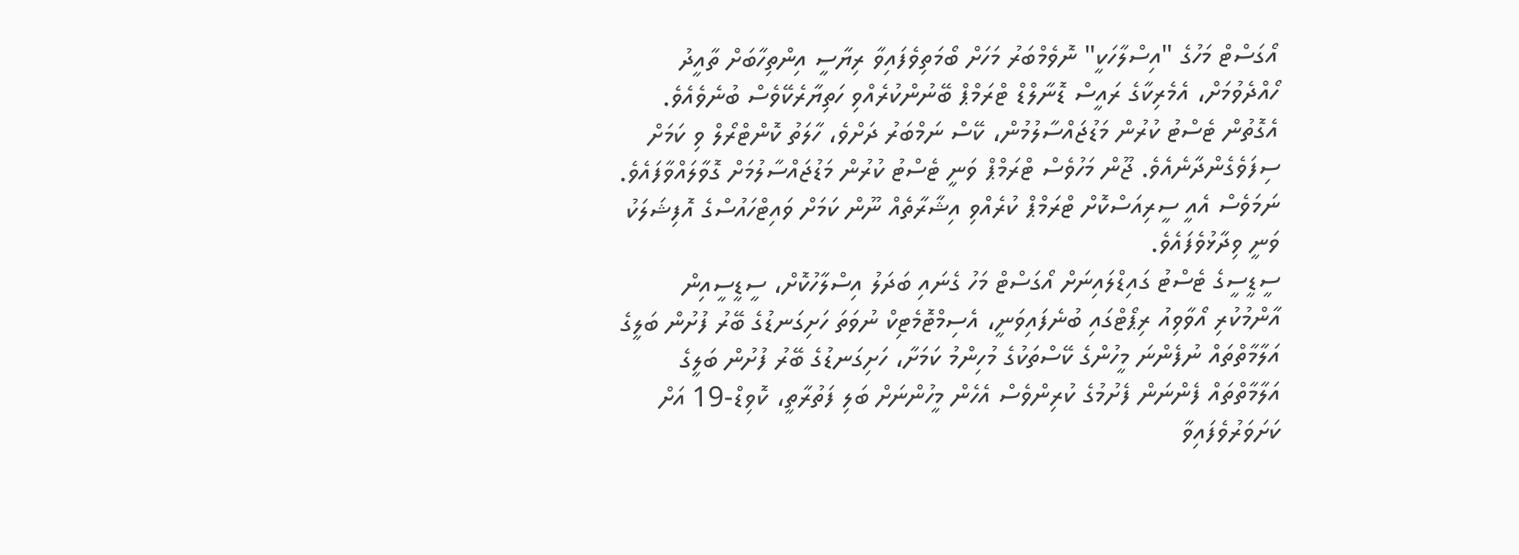އޯގަސްޓް މަހުގެ "އިސްލާހަކީ" ނޮވެމްބަރު މަހަށް ބޯމަތިވެފައިވާ ރިޔާސީ އިންތިހާބަށް ތާއީދު ހޯއްދެވުމަށް، އެމެރިކާގެ ރައީސް ޑޮނާލްޑް ޓްރަމްޕް ބޭނުންކުރެއްވި ހަތިޔާރެކޭވެސް ބުނެވެއެވެ. އެގޮތުން ޓެސްޓު ކުރުން މަޑުޖައްސާލުމުން، ކޭސް ނަމްބަރު ދަށްވެ، ހާލަތު ކޮންޓްރޯލް ވި ކަމަށް ސިފަވެގެންދާނެއެވެ. ޖޫން މަހުވެސް ޓްރަމްޕް ވަނީ ޓެސްޓު ކުރުން މަޑުޖައްސާލުމަށް ގޮވާލައްވާފައެވެ. ނަމަވެސް އެއީ ސީރިއަސްކޮށް ޓްރަމްޕް ކުރެއްވި އިޝާރާތެއް ނޫން ކަމަށް ވައިޓްހައުސްގެ އޮފިޝަލަކު ވަނީ ވިދާޅުވެފައެވެ.
ސީޑީސީގެ ޓެސްޓު ގައިޑްލައިނަށް އޯގަސްޓް މަހު ގެނައި ބަދަލު އިސްލާހުކޮށް، ސީޑީސީއިން އާންމުކުރި އޯވާވިއު ރިޕޯޓްގައި ބުނެފައިވަނީ، އެސިމްޓޮމެޓިކް ނުވަތަ ހަށިގަނޑުގެ ބޭރު ފުށުން ބަލީގެ އަލާމާތްތައް ނުފެންނަ މީހުންގެ ކޭސްތަކުގެ މުހިންމު ކަމަށާ، ހަށިގަނޑުގެ ބޭރު ފުށުން ބަލީގެ އަލާމާތްތައް ފެންނަން ފެށުމުގެ ކުރިންވެސް އެހެން މީހުންނަށް ބަލި ފަތުރާތީ، ކޮވިޑް-19 އަށް ކަށަވަރުވެފައިވާ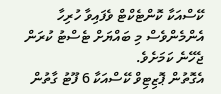ކޭސްއަކާ ކޮންޓެކްޓް ވެފައިވާ ހުރިހާ އެންމެންވެސް މި ބައްޔަށް ޓެސްޓު ކުރަން ޖެހޭނެ ކަމަށެވެ.
އެގޮތުން ޕޮޒިޓިވް ކޭސްއަކާ 6 ފޫޓު ގާތުން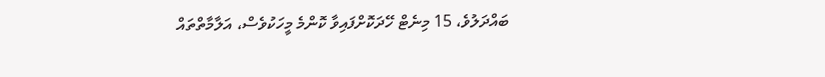ބައްދަލުވެ، 15 މިނެޓް ހޭދަކޮށްފައިވާ ކޮންމެ މީހަކުވެސް، އަލާމާތްތައް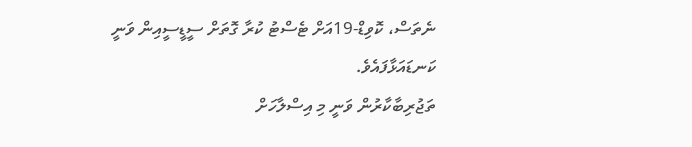ނެތަސް، ކޮވިޑް-19އަށް ޓެސްޓު ކުރާ ގޮތަށް ސީޑީސީއިން ވަނީ ކަނޑައަޅާފައެވެ.
ތަޖުރިބާކާރުން ވަނީ މި އިސްލާހަށް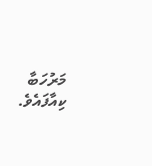މަރުހަބާ ކިއާފައެވެ.